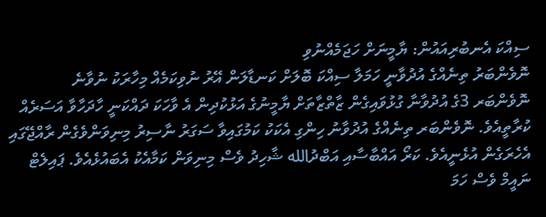ސިއްކަ އެނބުރިއައުން: ޔާމީނަށް ހަޖަމެއްނުވި
ނޮވެންބަރު ތިނެއްގެ އުދުވާނީ ހަމަލާ ސިއްކަ ބޮލަށް ކަނޑާލަން އޭރު ނުވިކަމެއް މިހާރަކު ނުވާނެ
ނޮވެންބަރ 3ގެ އުދުވާނާ ގުޅުވައިގެން ޒާތްޒާތަށް ޔާމީނުގެ އަޅުކުދިން އެ ވާހަކަ ދައްކަނީ ހާދަހާވާ އަސަރެއް ކުރާތީއެވެ. ނޮވެންބަރ ތިނެއްގެ އުދުވާނު ހިންގި އެކަކު ކަމުގައިވާ ސަގަރު ނާސިރު މިނިވަންވެގެން ރާއްޖޭގައި އެހެރަގެން އުޅެނީއެވެ. ކަރޯ އައްބާސާއި އަބްދުالله ޝާހިދު ވެސް މިނިވަން ކަމާއެކު އެބައުޅެއެވެ. ޕައިލެޓް ނައީމް ވެސް ހަމަ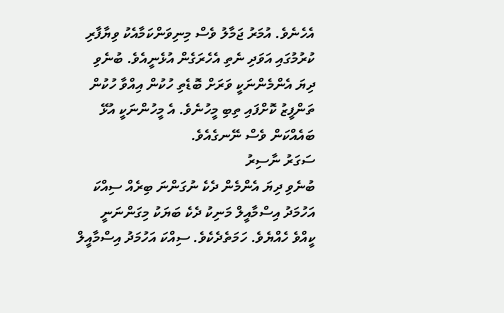އެހެނެވެ. އުމަރު ޖަމާލު ވެސް މިނިވަންކަމާއެކު ވިޔާފާރި ކުރުމުގައި އަވަދި ނެތި އެހެރަގެން އުޅެނީއެވެ. ބުނެވި ދިޔަ އެންމެންނަކީ ވަރަށް ބޮޑެތި ހުކުން އިއްވާ ހުކުން ތަންފީޒު ކޮށްފައި ތިބި މީހުނެވެ. އެ މީހުންނަކީ އުޅޭ ބައެއްކަން ވެސް ނޭނގެއެވެ.
ސަގަރު ނާސިރު
ބުނެވި ދިޔަ އެންމެން ދެކެ ނުގަންނަ ބިރެއް ސިއްކަ އަހުމަދު އިސްމާއީލް މަނިކު ދެކެ ބަޔަކު މިގަންނަނީ ކީއްވެ ހެއްޔެވެ. ހަމަތެދެކެވެ. ސިއްކަ އަހުމަދު އިސްމާއީލް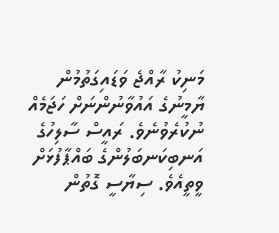މަނިކު ރާއްޖެ ވަޑައިގަތުމުން ޔާމީނުގެ އައުވާނުންނަށް ހަޖަމެއް ނުކުރެވުނެވެ. ރައީސް ސާލިހުގެ އަނބިކަނބަލުންގެ ބައްޕާފުޅަށް ވީތީއެވެ. ސިޔާސީ ގޮތުން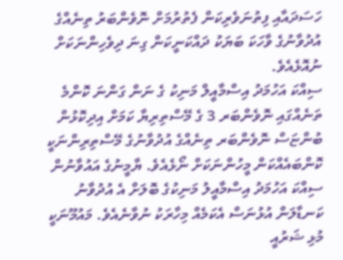ހަސަދައާއި ފިތުނަވެރިކަން ފެތުރުމަށް ނޮވެންބަރު ތިނެއްގެ އުދުވާނުގެ ވާހަކަ ބަޔަކު ދައްކަނީކަން ގިނަ ދިވެހިންނަކަށް ނުއޮޅެއެވެ.
ސިއްކަ އަހުމަދު އިސްމާއީލް މަނިކު ގެ ނަން ގަންނަ ކޮންމެ ތަނެއްގައި ނޮވެންބަރ 3 ގެ މޭސްތިރިޔާ ކަމަށް އިދިކޮޅުން ބުންޏަސް ނޮވެންބަރ ތިނެއްގެ އުދުވާނުގެ މޭސްތިރިންނަކީ ކޮންބައެއްކަން މީހުންނަކަށް ނޯޅެއެވެ. ޔާމީނުގެ އައުވާނުން ސިއްކަ އަހުމަދު އިސްމާއީލު މަނިކުގެ ބޮލަށް އެ އުދުވާނު ކަނޑާލަން އުޅުނަސް އެކަމެއް މިހާރަކު ނުވާނެއެވެ. މައުމޫނަކީ މުޅި ޝަރުއީ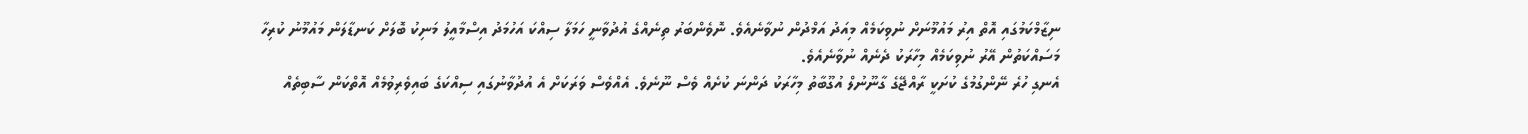ނިޒާމްކަމުގައި އޮތް އިރު މައުމޫނަށް ނުވިކަމެއް މިއަދު އަމްދުން ނުވާނެއެވެ. ނޮވެންބަރު ތިނެއްގެ އުދުވާނީ ހަމަލާ ސިއްކަ އަހުމަދު އިސްމާއީލު މަނިކު ބޮލަށް ކަނޑާލަން މައުމޫނު ކުރިހާ މަސައްކަތުން އޭރު ނުވިކަމެއް މިހާރަކު ދެނެއް ނުވާނެއެވެ.
އެނގި ހުރެ ނޭންގުމުގެ ކުށަކީ ރާއްޖޭގެ ގާނޫނުލް އުގޫބާތު މިހާރަކު ދަންނަ ކުށެއް ވެސް ނޫނެވެ. އެއްވެސް ވަރަކަށް އެ އުދުވާނުގައި ސިއްކަގެ ބައިވެރިވުމެއް އޮތްކަން ސާބިތެއް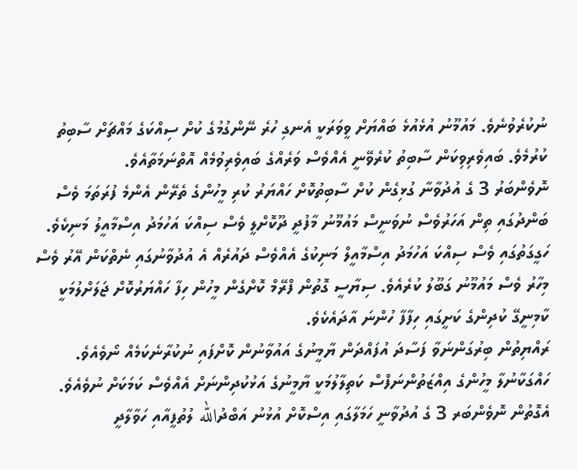ނުކުރެވުނެވެ. މައުމޫނު އުޅެއުޅެ ބައްޔަށް ވީވަރަކީ އެނގި ހުރެ ނޭންގުމުގެ ކުށް ސިއްކަގެ މައްޗަށް ސާބިތު ކުރުމެވެ. ބައިވެރިވިކަން ސާބިތު ކުރެވޭނީ އެއްވެސް ވަރެއްގެ ބައިވެރިވުމެއް އޮތްނަމަތާއެވެ.
ނޮވެންބަރު 3 ގެ އުދުވާނާ ގުޅިގެން ކުށް ސާބިތުކޮށް ހައްޔަރު ކުރި މީހުންގެ ތެރޭން އެންމެ ފުރަތަމަ ވެސް ބަންދުގައި ތިން އަހަރުވެސް ނުވަނީސް މައުމޫނު މާފުދީ ދޫކޮށްލީ ވެސް ސިއްކަ އަހުމަދު އިސްމާއީލު މަނިކެވެ. ހަގީގަތުގައި ވެސް ސިއްކަ އަހުމަދު އިސްމާއީލް މަނިކުގެ އެއްވެސް ދައުރެއް އެ އުދުވާނުގައި ނެތްކަން އޭރު ވެސް މިހާރު ވެސް މައުމޫނު ގަބޫލު ކުރެއެވެ. ސިޔާސީ ގޮތުން ފްރޭމް ކޮށްގެން މީހުން ހިފާ ހައްޔަރުކޮށް ޖަލަށްލުމަކީ ކާމިނީގޭ ކުދިންގެ ކަށީގައި ހިފާފާ ހުންނަ އާދައެކެވެ.
ރައްޔިތުން ބިރުގަންނަވާ ފަސާދަ އުފައްދަން ޔާމީނުގެ އައުވާނުން ކޮށްފައި ނުކުރާނެކަމެއް ނޯވެއެވެ. ހައްގަކާނުލާ މީހުންގެ އިއްޒަތުންނަފްސް ކަތިލާލުމަކީ ޔާމީނުގެ އަޅުކުދިންނަށް އެއްވެސް ކަމަކަށް ނުވެއެވެ. އެގޮތުން ނޮވެންބަރ 3 ގެ އުދުވާނީ ހަމަލާގައި އިސްކޮށް އުޅުނު އަބްދުالله ލުތުފީއާއި ހަވާލާދީ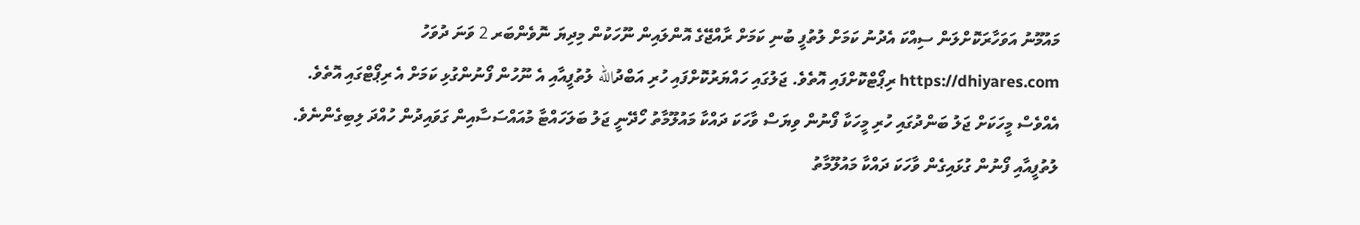މައުމޫނު އަވަހާރަކޮށްލަން ސިއްކަ އެދުނު ކަމަށް ލުތުފީ ބުނި ކަމަށް ރާއްޖޭގެ އޮންލައިން ނޫހަކުން މިދިޔަ ނޮވެންބަރ 2 ވަނަ ދުވަހު https://dhiyares.com ރިޕޯޓްކޮށްފައި އޮތެވެ. ޖަލުގައި ހައްޔަރުކޮށްފައި ހުރި އަބްދުالله ލުތުފީއާއި އެ ނޫހުން ފޯނުންގުޅި ކަމަށް އެ ރިޕޯޓްގައި އޮތެވެ.
އެއްވެސް މީހަކަށް ޖަލު ބަންދުގައި ހުރި މީހަކާ ފޯނުން ވިޔަސް ވާހަކަ ދައްކާ މައުލޫމާތު ހޯދޭނީ ޖަލު ބަލަހައްޓާ މުއައްސަސާއިން ގަވައިދުން ހުއްދަ ލިބިގެންނެވެ. ލުތުފީއާއި ފޯނުން ގުޅައިގެން ވާހަކަ ދައްކާ މައުލޫމާތު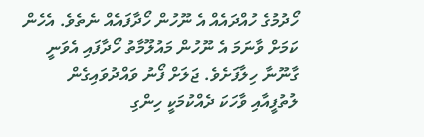ހޯދުމުގެ ހުއްދައެއް އެ ނޫހުން ހޯދާފައެއް ނެތެވެ. އެހެން ކަމަށް ވާނަމަ އެ ނޫހުން މައުލޫމާތު ހޯދާފައި އެވަނީ ގާނޫނާ ހިލާފަށެވެ. ޖަލަށް ފޯނު ވައްދުވައިގެން ލުތުފީއާއި ވާހަކަ ދެއްކުމަކީ ހިންގި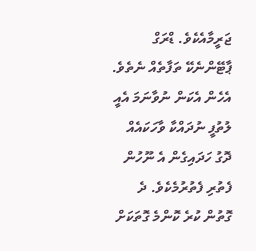ޖަރީމާއެކެވެ. ޑްރަގް ޕާޓޭންނެކޭ ތަފާތެއް ނެތެވެ. އެހެން އެކަން ނުވާނަމަ އެއީ ލުތުފީ ނުދައްކާ ވާހަކައެއް ދޮގު ހަދައިގެން އެ ނޫހުން ފެތުރި ފެތުރުމެކެވެ. ދެ ގޮތުން ކުރެ ކޮންމެ ގޮތަކަށް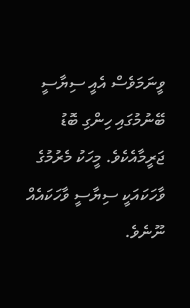ވީނަމަވެސް އެއީ ސިޔާސީ ބޭނުމުގައި ހިންގި ބޮޑު ޖަރީމާއެކެވެ. މީހަކު މެރުމުގެ ވާހަކައަކީ ސިޔާސީ ވާހަކައެއް ނޫނެވެ.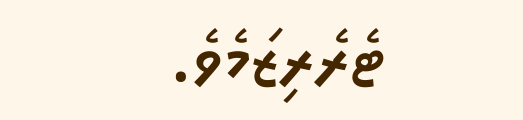ޓެރެރިޒަމެވެ.